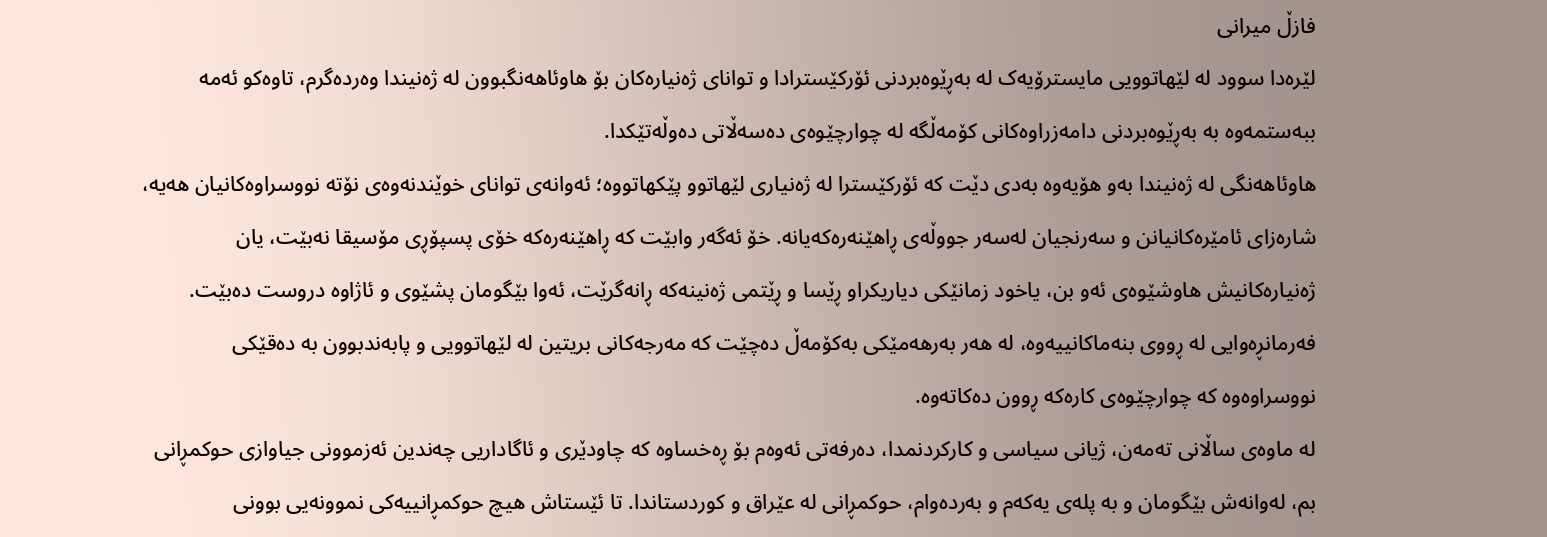فازڵ میرانی
لێرەدا سوود لە لێهاتوویی مایسترۆیەک لە بەڕێوەبردنی ئۆرکێسترادا و توانای ژەنیارەکان بۆ هاوئاهەنگبوون لە ژەنیندا وەردەگرم، تاوەکو ئەمە ببەستمەوە بە بەڕێوەبردنی دامەزراوەکانی کۆمەڵگە لە چوارچێوەی دەسەڵاتی دەوڵەتێکدا.
هاوئاهەنگی لە ژەنیندا بەو هۆیەوە بەدی دێت کە ئۆرکێسترا لە ژەنیاری لێهاتوو پێکهاتووە؛ ئەوانەی توانای خوێندنەوەی نۆتە نووسراوەکانیان هەیە، شارەزای ئامێرەکانیانن و سەرنجیان لەسەر جووڵەی ڕاهێنەرەکەیانە. خۆ ئەگەر وابێت کە ڕاهێنەرەکە خۆی پسپۆڕی مۆسیقا نەبێت، یان ژەنیارەکانیش هاوشێوەی ئەو بن، یاخود زمانێکی دیاریکراو ڕێسا و ڕێتمی ژەنینەکە ڕانەگرێت، ئەوا بێگومان پشێوی و ئاژاوە دروست دەبێت.
فەرمانڕەوایی لە ڕووی بنەماکانییەوە، لە هەر بەرهەمێکی بەکۆمەڵ دەچێت کە مەرجەکانی بریتین لە لێهاتوویی و پابەندبوون بە دەقێکی نووسراوەوە کە چوارچێوەی کارەکە ڕوون دەکاتەوە.
لە ماوەی ساڵانی تەمەن، ژیانی سیاسی و کارکردنمدا، دەرفەتی ئەوەم بۆ ڕەخساوە کە چاودێری و ئاگاداریی چەندین ئەزموونی جیاوازی حوکمڕانی بم، لەوانەش بێگومان و بە پلەی یەکەم و بەردەوام، حوکمڕانی لە عێراق و کوردستاندا. تا ئێستاش هیچ حوکمڕانییەکی نموونەیی بوونی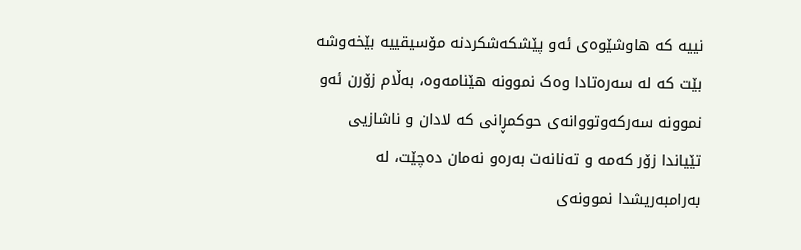نییە کە هاوشێوەی ئەو پێشکەشکردنە مۆسیقییە بێخەوشە بێت کە لە سەرەتادا وەک نموونە هێنامەوە، بەڵام زۆرن ئەو نموونە سەرکەوتووانەی حوکمڕانی کە لادان و ناشازیی تێیاندا زۆر کەمە و تەنانەت بەرەو نەمان دەچێت، لە بەرامبەریشدا نموونەی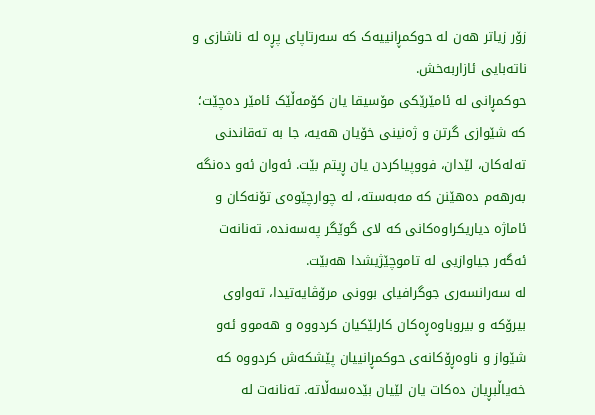زۆر زیاتر هەن لە حوکمڕانییەک کە سەرتاپای پڕە لە ناشازی و ناتەبایی ئازاربەخش.
حوکمڕانی لە ئامێرێکی مۆسیقا یان کۆمەڵێک ئامێر دەچێت؛ کە شێوازی گرتن و ژەنینی خۆیان هەیە، جا بە تەقاندنی تەلەکان، لێدان، فووپیاکردن یان ڕیتم بێت. ئەوان ئەو دەنگە بەرهەم دەهێنن کە مەبەستە، لە چوارچێوەی تۆنەکان و ئاماژە دیاریکراوەکانی کە لای گوێگر پەسەندە، تەنانەت ئەگەر جیاوازیی لە تاموچێژیشدا هەبێت.
لە سەرانسەری جوگرافیای بوونی مرۆڤایەتیدا، تەواوی بیرۆکە و بیروباوەڕەکان کارلێکیان کردووە و هەموو ئەو شێواز و ناوەڕۆکانەی حوکمڕانییان پێشکەش کردووە کە خەیاڵبڕیان دەکات یان لێیان بێدەسەڵاتە. تەنانەت لە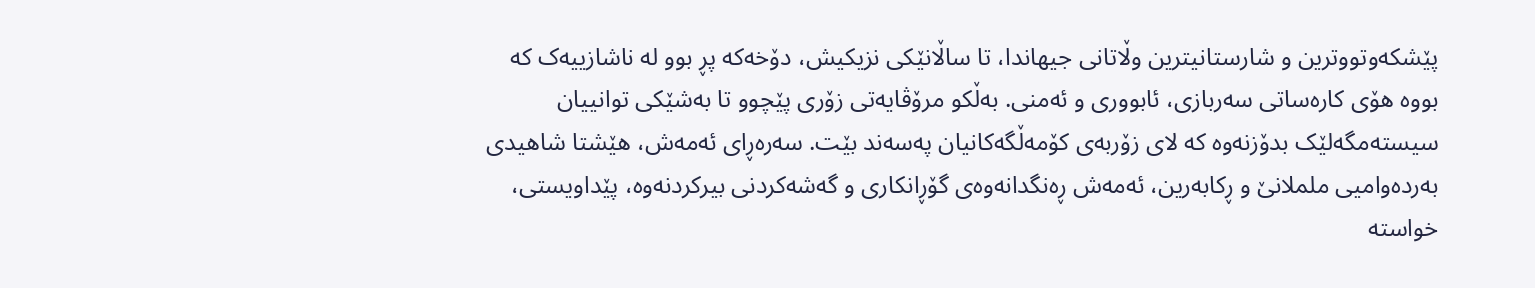پێشکەوتووترین و شارستانیترین وڵاتانی جیهاندا، تا ساڵانێکی نزیکیش، دۆخەکە پڕ بوو لە ناشازییەک کە بووە هۆی کارەساتی سەربازی، ئابووری و ئەمنی. بەڵکو مرۆڤایەتی زۆری پێچوو تا بەشێکی توانییان سیستەمگەلێک بدۆزنەوە کە لای زۆربەی کۆمەڵگەکانیان پەسەند بێت. سەرەڕای ئەمەش، هێشتا شاهیدی بەردەوامیی ململانێ و ڕکابەرین، ئەمەش ڕەنگدانەوەی گۆڕانکاری و گەشەکردنی بیرکردنەوە، پێداویستی، خواستە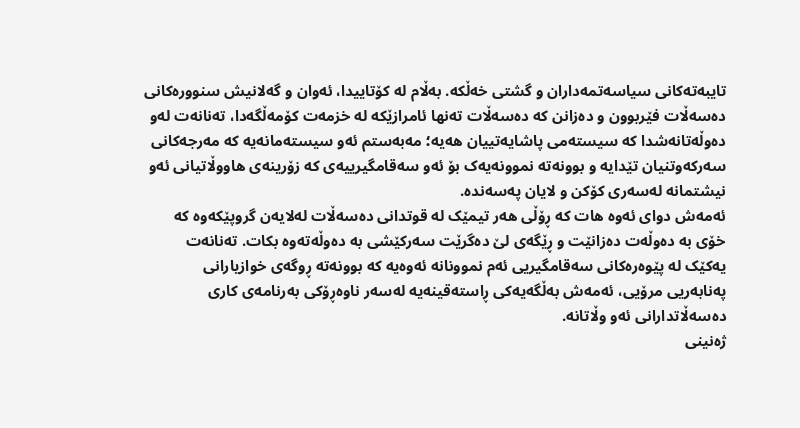تایبەتەکانی سیاسەتمەداران و گشتی خەڵکە. بەڵام لە کۆتاییدا، ئەوان و گەلانیش سنوورەکانی دەسەڵات فێربوون و دەزانن کە دەسەڵات تەنها ئامرازێکە لە خزمەت کۆمەڵگەدا، تەنانەت لەو دەوڵەتانەشدا کە سیستەمی پاشایەتییان هەیە؛ مەبەستم ئەو سیستەمانەیە کە مەرجەکانی سەرکەوتنیان تێدایە و بوونەتە نموونەیەک بۆ ئەو سەقامگیرییەی کە زۆرینەی هاووڵاتیانی ئەو نیشتمانە لەسەری کۆکن و لایان پەسەندە.
ئەمەش دوای ئەوە هات کە ڕۆڵی هەر تیمێک لە قوتدانی دەسەڵات لەلایەن گروپێکەوە کە خۆی بە دەوڵەت دەزانێت و ڕێگەی لێ دەگرێت سەرکێشی بە دەوڵەتەوە بکات. تەنانەت یەکێک لە پێوەرەکانی سەقامگیریی ئەم نموونانە ئەوەیە کە بوونەتە ڕوگەی خوازیارانی پەنابەریی مرۆیی، ئەمەش بەڵگەیەکی ڕاستەقینەیە لەسەر ناوەڕۆکی بەرنامەی کاری دەسەڵاتدارانی ئەو وڵاتانە.
ژەنینی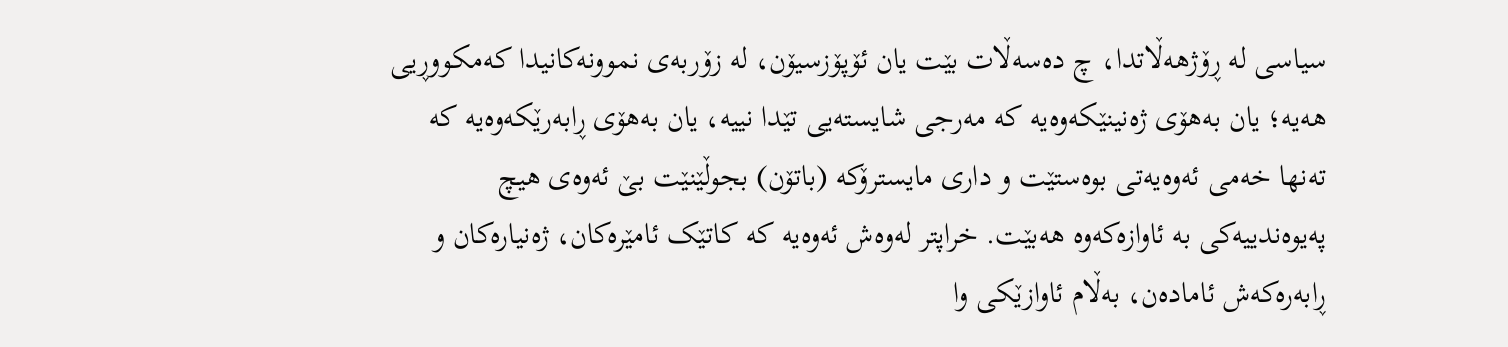سیاسی لە ڕۆژهەڵاتدا، چ دەسەڵات بێت یان ئۆپۆزسیۆن، لە زۆربەی نموونەکانیدا کەمکووڕیی هەیە؛ یان بەهۆی ژەنینێکەوەیە کە مەرجی شایستەیی تێدا نییە، یان بەهۆی ڕابەرێکەوەیە کە تەنها خەمی ئەوەیەتی بوەستێت و داری مایسترۆکە (باتۆن) بجوڵێنێت بێ ئەوەی هیچ پەیوەندییەکی بە ئاوازەکەوە هەبێت. خراپتر لەوەش ئەوەیە کە کاتێک ئامێرەکان، ژەنیارەکان و ڕابەرەکەش ئامادەن، بەڵام ئاوازێکی وا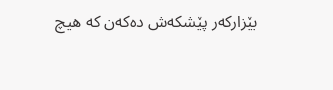بێزارکەر پێشکەش دەکەن کە هیچ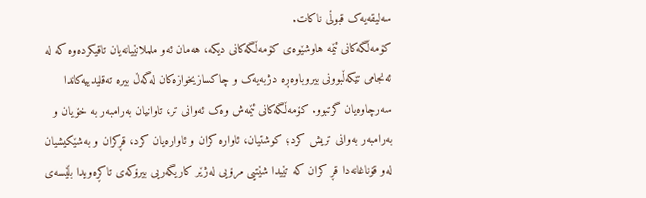سەلیقەیەک قبوڵی ناکات.
کۆمەڵگەکانی ئێمە هاوشێوەی کۆمەڵگەکانی دیکە، هەمان ئەو ململانێیانەیان تاقیکردەوە کە لە ئەنجامی تێکەڵبوونی بیروباوەڕە دژبەیەک و چاکسازیخوازەکان لەگەڵ بیرە تەقلیدییەکاندا سەرچاوەیان گرتبوو. کۆمەڵگەکانی ئێمەش وەک ئەوانی تر، تاوانیان بەرامبەر بە خۆیان و بەرامبەر بەوانی تریش کرد؛ کوشتیان، ئاوارە کران و ئاوارەیان کرد، قڕکران و بەشێکیشیان لەو قۆناغانەدا قڕ کران کە تێیدا شێتیی مرۆیی لەژێر کاریگەریی بیرۆکەی تاکڕەویدا بڵێسەی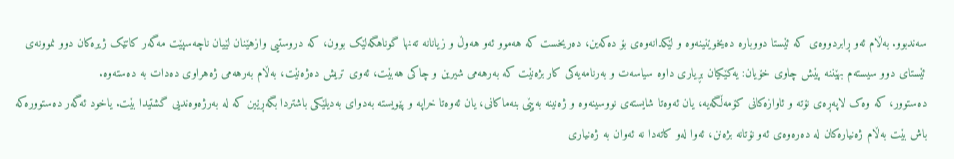سەندبوو. بەڵام ئەو ڕابردووەی کە ئێستا دووبارە دەیخوێنینەوە و لێکدانەوەی بۆ دەکەین، دەریخست کە هەموو ئەو هەوڵ و زیانانە تەنها گوناهگەلێک بوون، کە دروستیی وازهێنان لێیان ناچەسپێت مەگەر کاتێک ژیرەکان دوو نموونەی ئێستای دوو سیستەم بهێننە پێش چاوی خۆیان: یەکێکیان بڕیاری داوە سیاسەت و بەرنامەیەکی کار بژەنێت کە بەرهەمی شیرین و چاکی هەبێت، ئەوی تریش دەژەنێت، بەڵام بەرهەمی ژەهراوی دەدات بە دەستەوە.
دەستوور، کە وەک لاپەڕەی نۆتە و ئاوازەکانی کۆمەڵگەیە، یان ئەوەتا شایستەی نووسینەوە و ژەنینە بەپێی بنەماکانی، یان ئەوەتا خراپە و پێویستە بەدوای بەدیلێکی باشتردا بگەڕێین کە لە بەرژەوەندیی گشتیدا بێت. یاخود ئەگەر دەستوورەکە باش بێت بەڵام ژەنیارەکان لە دەرەوەی ئەو نۆتانە بژەنن، ئەوا لەو کاتەدا نە ئەوان بە ژەنیاری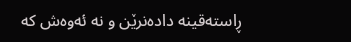ڕاستەقینە دادەنرێن و نە ئەوەش کە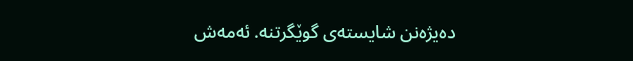دەیژەنن شایستەی گوێگرتنە. ئەمەش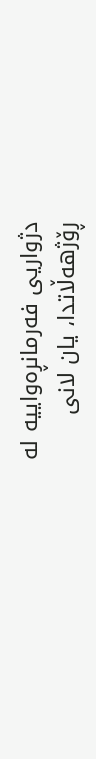دژواریی فەرمانڕەواییە لە ڕۆژهەڵاتدا، یان لانی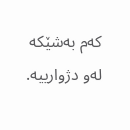کەم بەشێکە لەو دژوارییە.